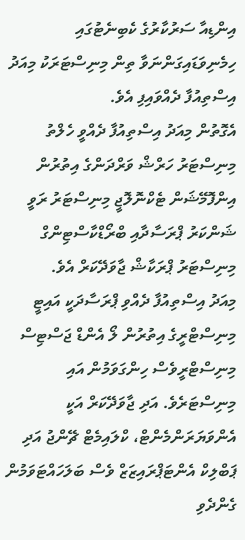އިންޑިއާ ސަރުކާރުގެ ކެބިނެޓުގައި ހިމެނިވަޑައިގަންނަވާ ތިން މިނިސްޓަރަކު މިއަދު އިސްތިއުފާ ދެއްވައިފި އެވެ.
އެގޮތުން މިއަދު އިސްތިއުފާ ދެއްވީ ހެލްތު މިނިސްޓަރު ހަރްޝް ވަރްދަންގެ އިތުރުން އިންފޮމޭޝަން ޓެކްނޮލޮޖީ މިނިސްޓަރު ރަވީ ޝަންކަރު ޕްރަސާދާއި ބްރޯޑްކާސްޓިންގް މިނިސްޓަރު ޕްރަކާޝް ޖާވަދޭކަރް އެވެ.
މިއަދު އިސްތިއުފާ ދެއްވި ޕްރަސާދަކީ އައިޓީ މިނިސްޓްރީގެ އިތުރުން ލޯ އެންޑް ޖަސްޓިސް މިނިސްޓްރީވެސް ހިންގަވަމުން އައި މިނިސްޓަރެވެ. އަދި ޖާވަދޭކަރް އަކީ އެންވަޔަރަންމެންޓް، ކްލައިމެޓް ޗޭންޖު އަދި ޕަބްލިކް އެންޓަޕްރައިޒަޒް ވެސް ބަލަހައްޓަވަމުން ގެންދެވި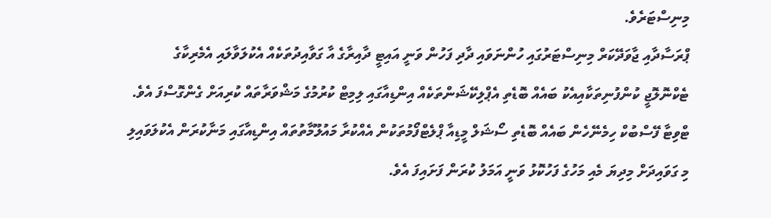މިނިސްޓަރެވެ.
ޕްރަސާދާއި ޖާވަދޭކަރް މިނިސްޓަރުގައި ހުންނަވައި ދާދި ފަހުން ވަނީ އައިޓީ ދާއިރާގެ އާ ގަވާއިދުތަކެއް އެކުލަވާލައި އެމެރިކާގެ ޓެކްނޮލޮޖީ ކުންފުނިތަކާއިއެކު ބައެއް ބޮޑެތި އެޕްލިކޭޝަންތަކެއް އިންޑިއާގައި ލިމިޓް ކުރުމުގެ މަޝްވަރާތައް ކުރިއަށް ގެންގޮސްފަ އެވެ. ޓްވިޓާ ފޭސްބުކް ހިމެނޭހެން ބައެއް ބޮޑެތި ސޯޝަލް މީޑިއާ ޕްލެޓްފޯމުތަކުން އެއްކުރާ މައުލޫމާތުތައް އިންޑިއާގައި މަނާކުރަން އެކުލަވައިލި މި ގަވައިދަށް މިދިޔަ މެއި މަހުގެ ފަހުކޮޅު ވަނީ އަމަލު ކުރަން ފަށައިފަ އެވެ.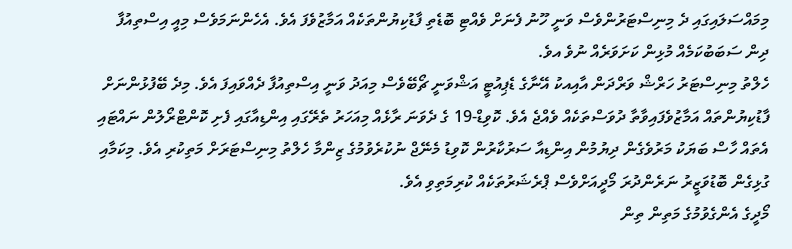މިމައްސަލައިގައި ދެ މިނިސްޓަރުންވެސް ވަނީ ހޫނު ފެނަށް ވެއްޓި ބޮޑެތި ފާޑުކިޔުންތަކެއް އަމާޒުވެފަ އެވެ. އެހެންނަމަވެސް މިއީ އިސްތިއުފާ ދިން ސަބަބުކަމެއް މުޅިން ކަށަވަރެއް ނުވެ އވެ.
ހެލްތު މިނިސްޓަރު ހަރްޝް ވަރްދަން އާއިއކު އޭނާގެ ޑެޕިއުޓީ އަޝްވަނީ ޗޯބޭވެސް މިއަދު ވަނީ އިސްތިއުފާ ދެއްވައިފަ އެވެ. މިދެ ބޭފުޅުންނަށް ފާޑުކިޔުންތައް އަމާޒުވެފައިވާތާ ދުވަސްތަކެއް ވެއްޖެ އެވެ. ކޮވިޑް-19 ގެ ދެވަނަ ރާޅެއް މިއަހަރު ތެރޭގައި އިންޑިއާގައި ފެށި ކޮންޓްރޯލުން ނައްޓައި އެތައް ހާސް ބަޔަކު މަރުވެގެން ދިޔުމުން އިންޑިއާ ސަރުކާރުން ކޮވިޑު މެނޭޖް ނުކުރެވުމުގެ ޒިންމާ ހެލްތު މިނިސްޓަރަށް މަތިކުރި އެވެ. މިކަމާއި ގުޅިގެން ބޮޑުވަޒީރު ނަރެންދުރަ މޯދީއަށްވެސް ޕްރެޝަރުތަކެއް ކުރިމަތިވި އެވެ.
މޯދީގެ އެންގެވުމުގެ މަތިން ތިން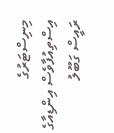މިނިސްޓަރުގެ އިސްތިއުފާވެސް އިންޑިއާގެ ރައީސް ގަބޫލު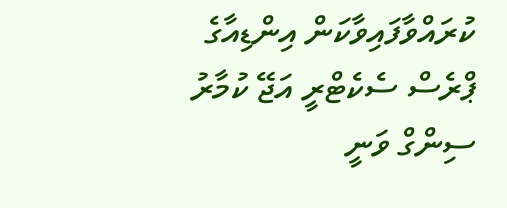ކުރައްވާފައިވާކަން އިންޑިއާގެ ޕްރެސް ސެކެޓްރީ އަޖޭ ކުމާރު ސިންގް ވަނީ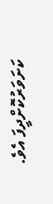ކަށަވަރުކޮށްދީފަ އެވެ.